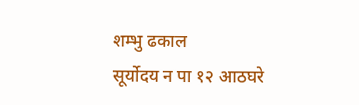शम्भु ढकाल
सूर्योदय न पा १२ आठघरे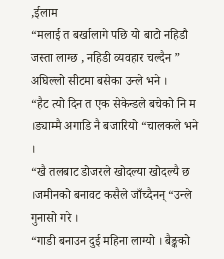,ईलाम
“मलाई त बर्खालागे पछि यो बाटो नहिडौ जस्ता लाग्छ , नहिडी व्यवहार चल्दैन ” अघिल्लो सीटमा बसेका उन्ले भने ।
“हैट त्यो दिन त एक सेकेन्डले बचेको नि म ।ड्याम्मै अगाडि नै बजारियो “चालकले भने ।
“खै तलबाट डोजरले खोदल्या खोदल्यै छ ।जमीनको बनावट कसैले जाँच्दैनन् “उन्ले गुनासो गरे ।
“गाडी बनाउन दुई महिना लाग्यो । बैङ्कको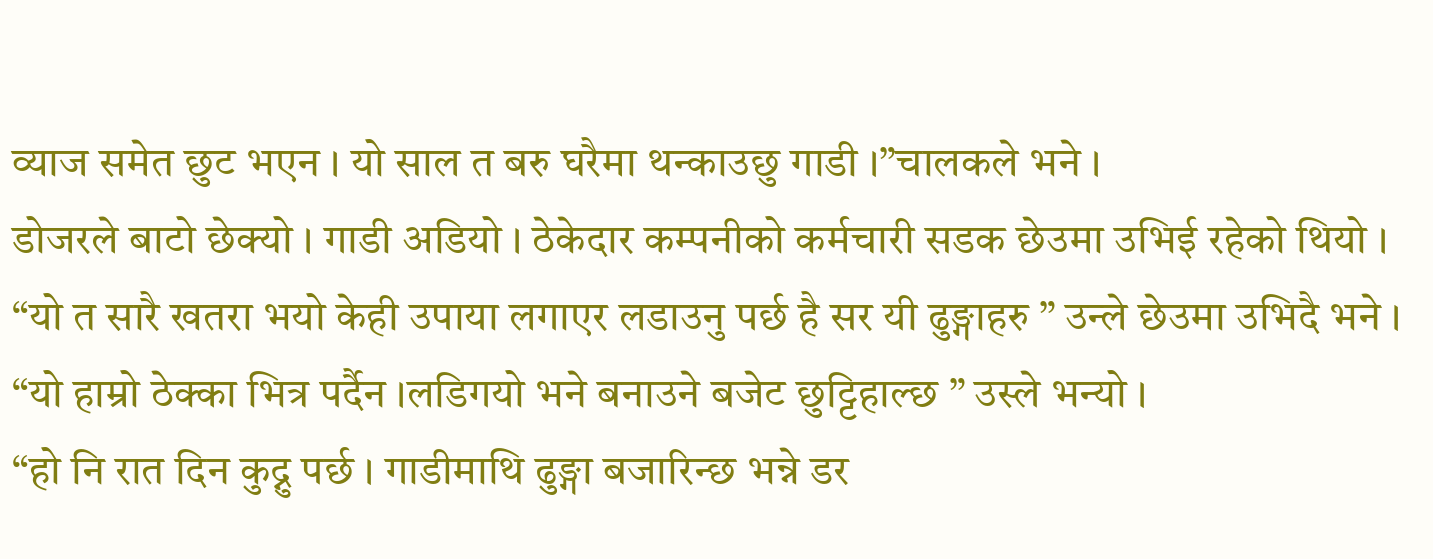व्याज समेत छुट भएन । यो साल त बरु घरैमा थन्काउछु गाडी ।”चालकले भने ।
डोजरले बाटो छेक्यो । गाडी अडियो । ठेकेदार कम्पनीको कर्मचारी सडक छेउमा उभिई रहेको थियो ।
“यो त सारै खतरा भयो केही उपाया लगाएर लडाउनु पर्छ है सर यी ढुङ्गाहरु ” उन्ले छेउमा उभिदै भने ।
“यो हाम्रो ठेक्का भित्र पर्दैन ।लडिगयो भने बनाउने बजेट छुट्टिहाल्छ ” उस्ले भन्यो ।
“हो नि रात दिन कुद्नु पर्छ । गाडीमाथि ढुङ्गा बजारिन्छ भन्ने डर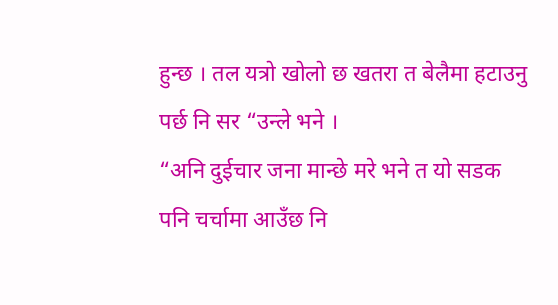हुन्छ । तल यत्रो खोलो छ खतरा त बेलैमा हटाउनु पर्छ नि सर “उन्ले भने ।
“अनि दुईचार जना मान्छे मरे भने त यो सडक पनि चर्चामा आउँछ नि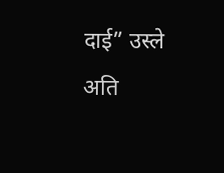दाई” उस्ले अति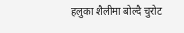हलुका शैलीमा बोल्दै चुरोट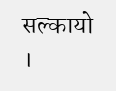सल्कायो ।